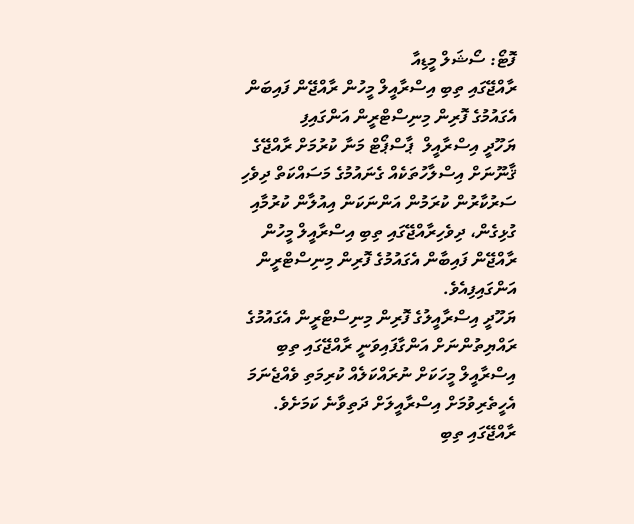ފޮޓޯ: ސޯޝަލް މީޑިއާ
ރާއްޖޭގައި ތިބި އިސްރާއީލް މީހުން ރާއްޖޭން ފައިބަން އެގައުމުގެ ފޮރިން މިނިސްޓްރީން އަންގައިފި
ޔަހޫދީ އިސްރާއީލް  ޕާސްޕޯޓް މަނާ ކުރުމަށް ރާއްޖޭގެ ޤާނޫނަށް އިސްލާހުތަކެއް ގެނައުމުގެ މަސައްކަތް ދިވެހި ސަރުކާރުން ކުރަމުން އަންނަކަން އިއުލާން ކުރުމާއި ގުޅިގެން، ދިވެހިރާއްޖޭގައި ތިބި އިސްރާއީލް މީހުން ރާއްޖޭން ފައިބާން އެގައުމުގެ ފޮރިން މިނިސްޓްރީން އަންގައިފިއެވެ.
ޔަހޫދީ އިސްރާއީލުގެ ފޮރިން މިނިސްޓްރީން އެގައުމުގެ ރައްޔިތުންނަށް އަންގާފައިވަނީ ރާއްޖޭގައި ތިބި އިސްރާއީލް މީހަކަށް ނުރައްކަލެއް ކުރިމަތި ވެއްޖެނަމަ އެހީތެރިވުމަށް އިސްރާއީލަށް ދަތިވާނެ ކަމަށެވެ.
ރާއްޖޭގައި ތިބި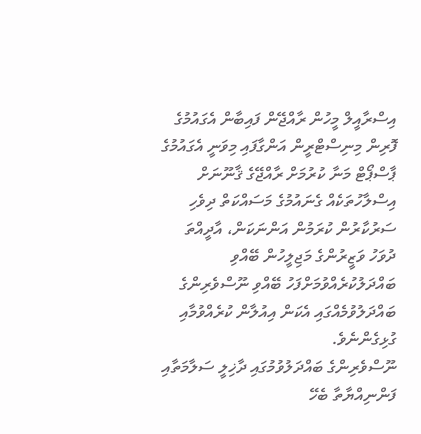އިސްރާއީލް މީހުން ރާއްޖޭން ފައިބާން އެގައުމުގެ ފޮރިން މިނިސްޓްރީން އަންގާފައި މިވަނީ އެގައުމުގެ ޕާސްޕޯޓް މަނާ ކުރުމަށް ރާއްޖޭގެ ޤާނޫނަށް އިސްލާހުތަކެއް ގެނައުމުގެ މަސައްކަތް ދިވެހި ސަރުކާރުން ކުރަމުން އަންނަކަން، އާދީއްތަ ދުވަހު ވަޒީރުންގެ މަޖިލީހުން ބޭއްވި ބައްދަލުކުރެއްވުމަށްފަހު ބޭއްވި ނޫސްވެރިންގެ ބައްދަލުވުމެއްގައި އެކަން އިއުލާން ކުރެއްވުމާއި ގުޅިގެންނެވެ.
ނޫސްވެރިންގެ ބައްދަލުވުމުގައި ދާޚިލީ ސަލާމަތާއި ފަންނިއްޔާތާ ބެހޭ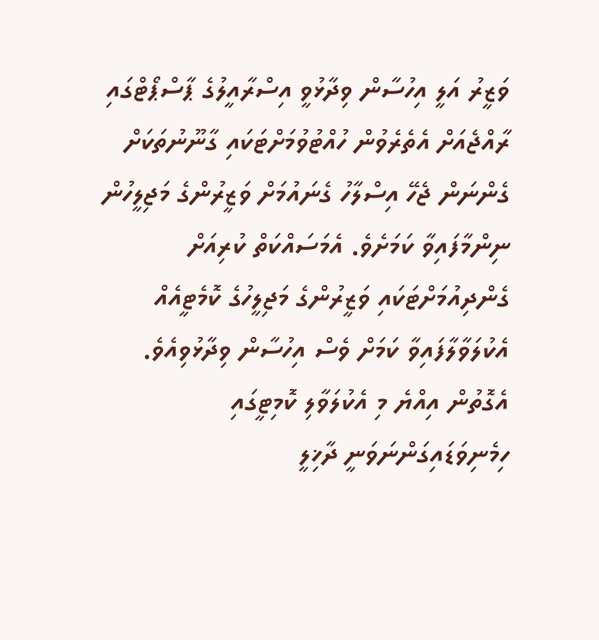ވަޒީރު އަލީ އިހުސާން ވިދާޅުވީ އިސްރާއީލުގެ ޕާސްޕޯޓްގައި ރާއްޖެއަށް އެތެރެވުން ހުއްޓުވުމަށްޓަކައި ގާނޫނުތަކަށް ގެންނަން ޖެހޭ އިސްލާހު ގެނައުމަށް ވަޒީރުންގެ މަޖިލީހުން ނިންމާފައިވާ ކަމަށެވެ. އެމަސައްކަތް ކުރިއަށް ގެންދިއުމަށްޓަކައި ވަޒީރުންގެ މަޖިލީހުގެ ކޮމެޓީއެއް އެކުލަވާލާފައިވާ ކަމަށް ވެސް އިހުސާން ވިދާޅުވިއެވެ.
އެގޮތުން އިއްޔެ މި އެކުލަވާލި ކޮމިޓީގައި ހިމެނިވަޑައިގަންނަވަނީ ދާޚިލީ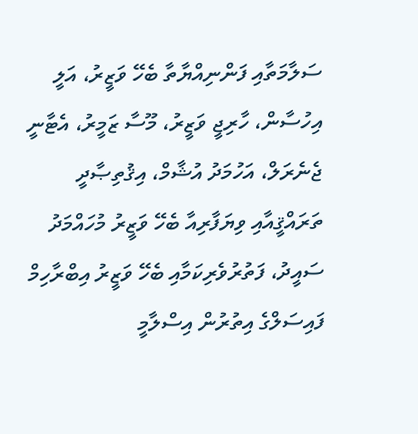ސަލާމަތާއި ފަންނިއްޔާތާ ބެހޭ ވަޒީރު، އަލީ އިހުސާން، ހާރިޖީ ވަޒީރު، މޫސާ ޒަމީރު، އެޓާނީ ޖެނެރަލް، އަހުމަދު އުޝާމް، އިޤުތިޞާދީ ތަރައްޤީއާއި ވިޔަފާރިއާ ބެހޭ ވަޒީރު މުހައްމަދު ސައީދު، ފަތުރުވެރިކަމާއި ބެހޭ ވަޒީރު އިބްރާހިމް ފައިސަލްގެ އިތުރުން އިސްލާމީ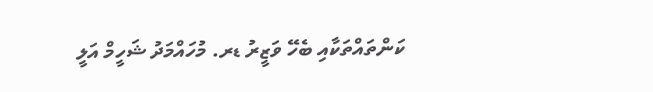ކަންތައްތަކާއި ބެހޭ ވަޒީރު ޑރ. މުހައްމަދު ޝަހީމް އަލީ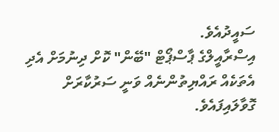ސައީދުއެވެ.
އިސްރާއީލްގެ ޕާސްޕޯޓް "ބޭން" ކޮށް ދިނުމަށް އެދި އެތަކެއް ރައްޔިތުންނެއް ވަނީ ސަރުކާރަށް ގޮވާލައިފައެވެ.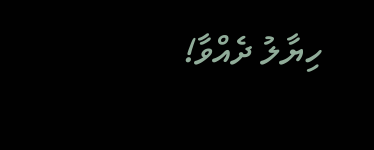ހިޔާލު ދެއްވާ!